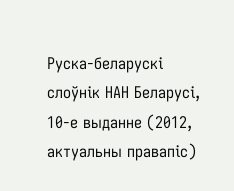Руска-беларускі слоўнік НАН Беларусі, 10-е выданне (2012, актуальны правапіс)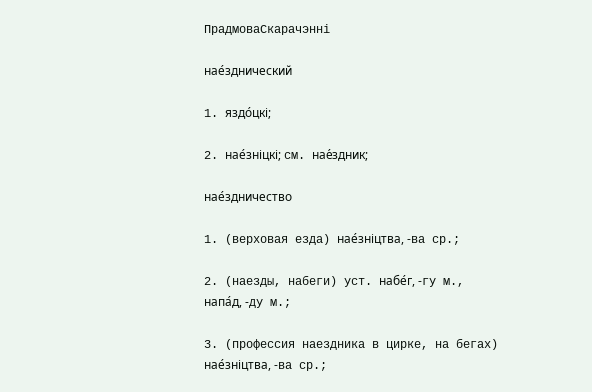ПрадмоваСкарачэнні

нае́зднический

1. яздо́цкі;

2. нае́зніцкі; см. нае́здник;

нае́здничество

1. (верховая езда) нае́зніцтва, -ва ср.;

2. (наезды, набеги) уст. набе́г, -гу м., напа́д, -ду м.;

3. (профессия наездника в цирке, на бегах) нае́зніцтва, -ва ср.;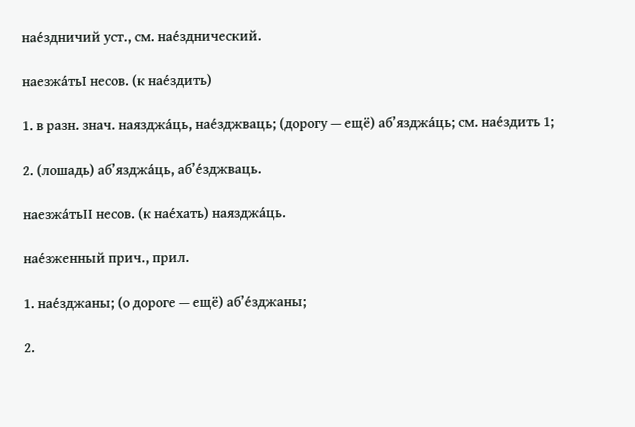нае́здничий уст., см. нае́зднический.

наезжа́тьI несов. (к нае́здить)

1. в разн. знач. наязджа́ць, нае́зджваць; (дорогу — ещё) аб’язджа́ць; см. нае́здить 1;

2. (лошадь) аб’язджа́ць, аб’е́зджваць.

наезжа́тьII несов. (к нае́хать) наязджа́ць.

нае́зженный прич., прил.

1. нае́зджаны; (о дороге — ещё) аб’е́зджаны;

2.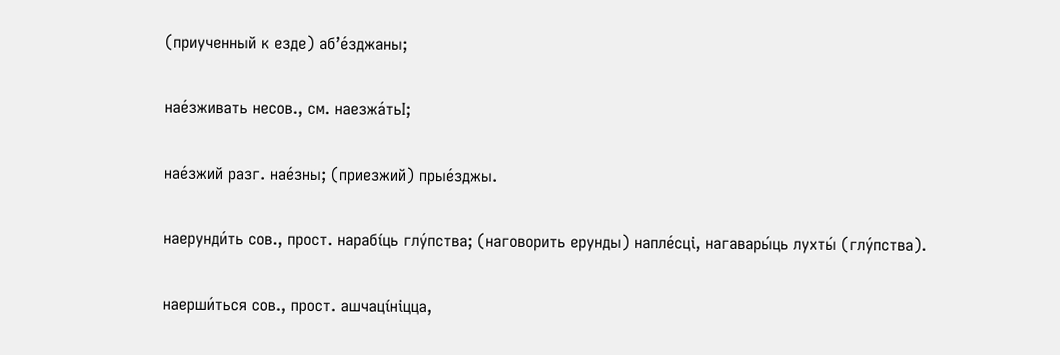(приученный к езде) аб’е́зджаны;

нае́зживать несов., см. наезжа́тьI;

нае́зжий разг. нае́зны; (приезжий) прые́зджы.

наерунди́ть сов., прост. нарабі́ць глу́пства; (наговорить ерунды) напле́сці, нагавары́ць лухты́ (глу́пства).

наерши́ться сов., прост. ашчаці́ніцца,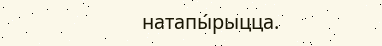натапы́рыцца.